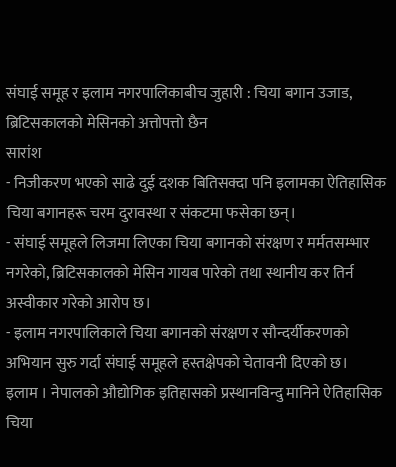संघाई समूह र इलाम नगरपालिकाबीच जुहारी : चिया बगान उजाड, ब्रिटिसकालको मेसिनको अत्तोपत्तो छैन
सारांश
- निजीकरण भएको साढे दुई दशक बितिसक्दा पनि इलामका ऐतिहासिक चिया बगानहरू चरम दुरावस्था र संकटमा फसेका छन्।
- संघाई समूहले लिजमा लिएका चिया बगानको संरक्षण र मर्मतसम्भार नगरेको, ब्रिटिसकालको मेसिन गायब पारेको तथा स्थानीय कर तिर्न अस्वीकार गरेको आरोप छ।
- इलाम नगरपालिकाले चिया बगानको संरक्षण र सौन्दर्यीकरणको अभियान सुरु गर्दा संघाई समूहले हस्तक्षेपको चेतावनी दिएको छ।
इलाम । नेपालको औद्योगिक इतिहासको प्रस्थानविन्दु मानिने ऐतिहासिक चिया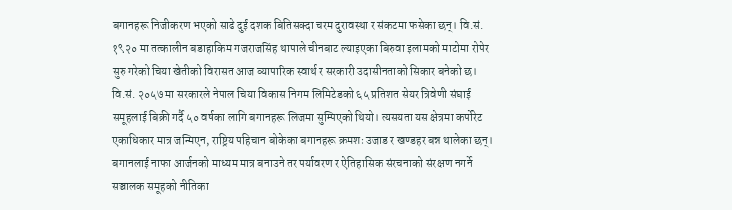बगानहरू निजीकरण भएको साढे दुई दशक बितिसक्दा चरम दुरावस्था र संकटमा फसेका छन्। वि.सं. १९२० मा तत्कालीन बडाहाकिम गजराजसिंह थापाले चीनबाट ल्याइएका बिरुवा इलामको माटोमा रोपेर सुरु गरेको चिया खेतीको विरासत आज व्यापारिक स्वार्थ र सरकारी उदासीनताको सिकार बनेको छ।
वि.सं. २०५७ मा सरकारले नेपाल चिया विकास निगम लिमिटेडको ६५ प्रतिशत सेयर त्रिवेणी संघाई समूहलाई बिक्री गर्दै ५० वर्षका लागि बगानहरू लिजमा सुम्पिएको थियो। त्यसयता यस क्षेत्रमा कर्पोरेट एकाधिकार मात्र जन्मिएन, राष्ट्रिय पहिचान बोकेका बगानहरू क्रमशः उजाड र खण्डहर बन्न थालेका छन्। बगानलाई नाफा आर्जनको माध्यम मात्र बनाउने तर पर्यावरण र ऐतिहासिक संरचनाको संरक्षण नगर्ने सञ्चालक समूहको नीतिका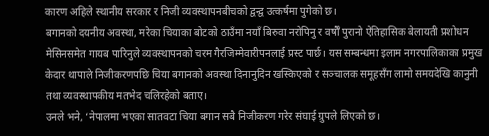कारण अहिले स्थानीय सरकार र निजी व्यवस्थापनबीचको द्वन्द्व उत्कर्षमा पुगेको छ।
बगानको दयनीय अवस्था, मरेका चियाका बोटको ठाउँमा नयाँ बिरुवा नरोपिनु र वर्षौँ पुरानो ऐतिहासिक बेलायती प्रशोधन मेसिनसमेत गायब पारिनुले व्यवस्थापनको चरम गैरजिम्मेवारीपनलाई प्रस्ट पार्छ। यस सम्बन्धमा इलाम नगरपालिकाका प्रमुख केदार थापाले निजीकरणपछि चिया बगानको अवस्था दिनानुदिन खस्किएको र सञ्चालक समूहसँग लामो समयदेखि कानुनी तथा व्यवस्थापकीय मतभेद चलिरहेको बताए।
उनले भने, ‘नेपालमा भएका सातवटा चिया बगान सबै निजीकरण गरेर संघाई ग्रुपले लिएको छ।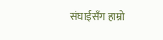संघाईसँग हाम्रो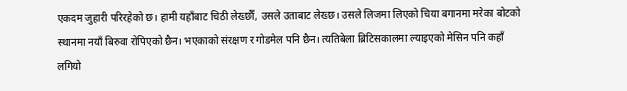एकदम जुहारी परिरहेको छ। हामी यहाँबाट चिठी लेख्छौँ, उसले उताबाट लेख्छ। उसले लिजमा लिएको चिया बगानमा मरेका बोटको स्थानमा नयाँ बिरुवा रोपिएको छैन। भएकाको संरक्षण र गोडमेल पनि छैन। त्यतिबेला ब्रिटिसकालमा ल्याइएको मेसिन पनि कहाँ लगियो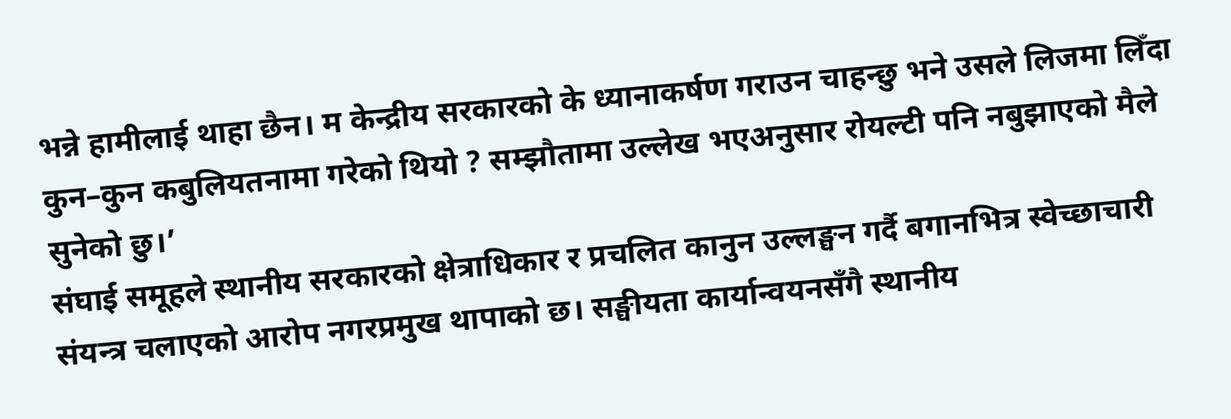भन्ने हामीलाई थाहा छैन। म केन्द्रीय सरकारको के ध्यानाकर्षण गराउन चाहन्छु भने उसले लिजमा लिँदा कुन–कुन कबुलियतनामा गरेको थियो ? सम्झौतामा उल्लेख भएअनुसार रोयल्टी पनि नबुझाएको मैले सुनेको छु।’
संघाई समूहले स्थानीय सरकारको क्षेत्राधिकार र प्रचलित कानुन उल्लङ्घन गर्दै बगानभित्र स्वेच्छाचारी संयन्त्र चलाएको आरोप नगरप्रमुख थापाको छ। सङ्घीयता कार्यान्वयनसँगै स्थानीय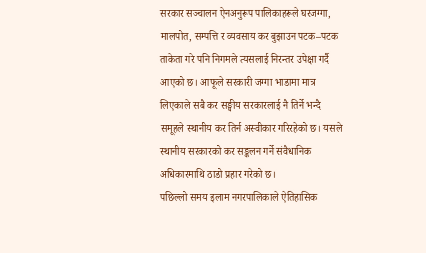सरकार सञ्चालन ऐनअनुरूप पालिकाहरूले घरजग्गा, मालपोत, सम्पत्ति र व्यवसाय कर बुझाउन पटक–पटक ताकेता गरे पनि निगमले त्यसलाई निरन्तर उपेक्षा गर्दै आएको छ। आफूले सरकारी जग्गा भाडामा मात्र लिएकाले सबै कर सङ्घीय सरकारलाई नै तिर्ने भन्दै समूहले स्थानीय कर तिर्न अस्वीकार गरिरहेको छ। यसले स्थानीय सरकारको कर सङ्कलन गर्ने संवैधानिक अधिकारमाथि ठाडो प्रहार गरेको छ।
पछिल्लो समय इलाम नगरपालिकाले ऐतिहासिक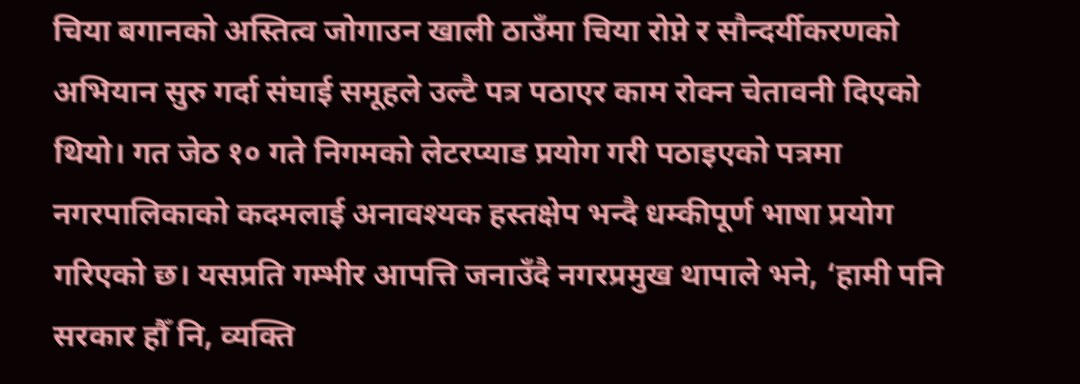चिया बगानको अस्तित्व जोगाउन खाली ठाउँमा चिया रोप्ने र सौन्दर्यीकरणको अभियान सुरु गर्दा संघाई समूहले उल्टै पत्र पठाएर काम रोक्न चेतावनी दिएको थियो। गत जेठ १० गते निगमको लेटरप्याड प्रयोग गरी पठाइएको पत्रमा नगरपालिकाको कदमलाई अनावश्यक हस्तक्षेप भन्दै धम्कीपूर्ण भाषा प्रयोग गरिएको छ। यसप्रति गम्भीर आपत्ति जनाउँदै नगरप्रमुख थापाले भने, ‘हामी पनि सरकार हौँ नि, व्यक्ति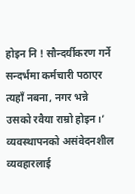होइन नि ! सौन्दर्यीकरण गर्ने सन्दर्भमा कर्मचारी पठाएर त्यहाँ नबना, नगर भन्ने उसको रवैया राम्रो होइन।’
व्यवस्थापनको असंवेदनशील व्यवहारलाई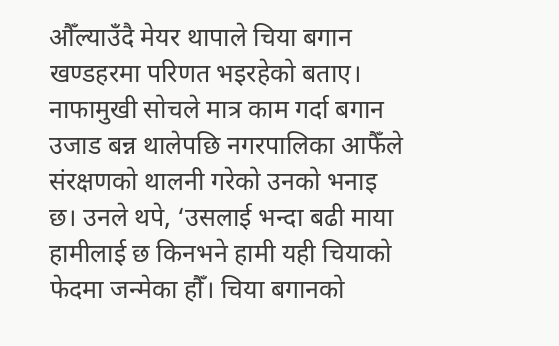औँल्याउँदै मेयर थापाले चिया बगान खण्डहरमा परिणत भइरहेको बताए। नाफामुखी सोचले मात्र काम गर्दा बगान उजाड बन्न थालेपछि नगरपालिका आफैँले संरक्षणको थालनी गरेको उनको भनाइ छ। उनले थपे, ‘उसलाई भन्दा बढी माया हामीलाई छ किनभने हामी यही चियाको फेदमा जन्मेका हौँ। चिया बगानको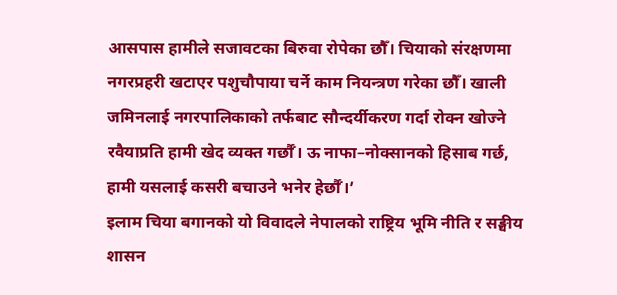आसपास हामीले सजावटका बिरुवा रोपेका छौँ। चियाको संरक्षणमा नगरप्रहरी खटाएर पशुचौपाया चर्ने काम नियन्त्रण गरेका छौँ। खाली जमिनलाई नगरपालिकाको तर्फबाट सौन्दर्यीकरण गर्दा रोक्न खोज्ने रवैयाप्रति हामी खेद व्यक्त गर्छौँ। ऊ नाफा–नोक्सानको हिसाब गर्छ, हामी यसलाई कसरी बचाउने भनेर हेर्छौँ।’
इलाम चिया बगानको यो विवादले नेपालको राष्ट्रिय भूमि नीति र सङ्घीय शासन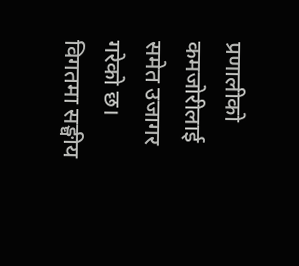प्रणालीको कमजोरीलाई समेत उजागर गरेको छ। विगतमा सङ्घीय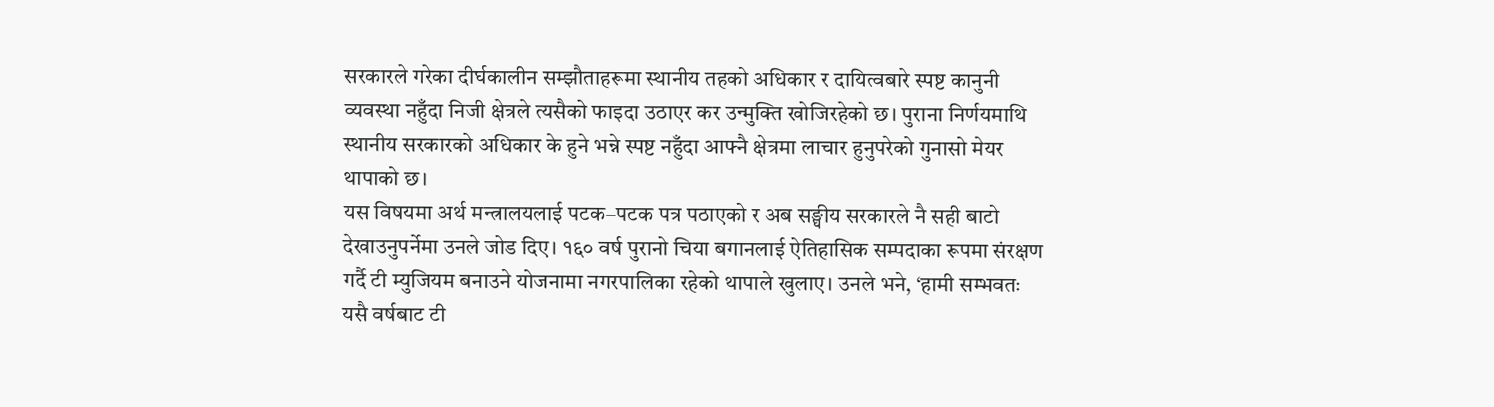सरकारले गरेका दीर्घकालीन सम्झौताहरूमा स्थानीय तहको अधिकार र दायित्वबारे स्पष्ट कानुनी व्यवस्था नहुँदा निजी क्षेत्रले त्यसैको फाइदा उठाएर कर उन्मुक्ति खोजिरहेको छ। पुराना निर्णयमाथि स्थानीय सरकारको अधिकार के हुने भन्ने स्पष्ट नहुँदा आफ्नै क्षेत्रमा लाचार हुनुपरेको गुनासो मेयर थापाको छ।
यस विषयमा अर्थ मन्त्रालयलाई पटक–पटक पत्र पठाएको र अब सङ्घीय सरकारले नै सही बाटो देखाउनुपर्नेमा उनले जोड दिए। १६० वर्ष पुरानो चिया बगानलाई ऐतिहासिक सम्पदाका रूपमा संरक्षण गर्दै टी म्युजियम बनाउने योजनामा नगरपालिका रहेको थापाले खुलाए। उनले भने, ‘हामी सम्भवतः यसै वर्षबाट टी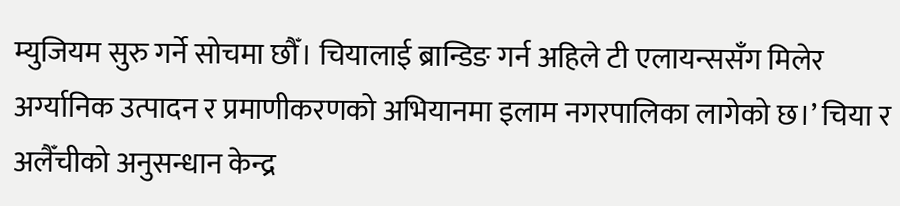म्युजियम सुरु गर्ने सोचमा छौँ। चियालाई ब्रान्डिङ गर्न अहिले टी एलायन्ससँग मिलेर अर्ग्यानिक उत्पादन र प्रमाणीकरणको अभियानमा इलाम नगरपालिका लागेको छ।’ चिया र अलैँचीको अनुसन्धान केन्द्र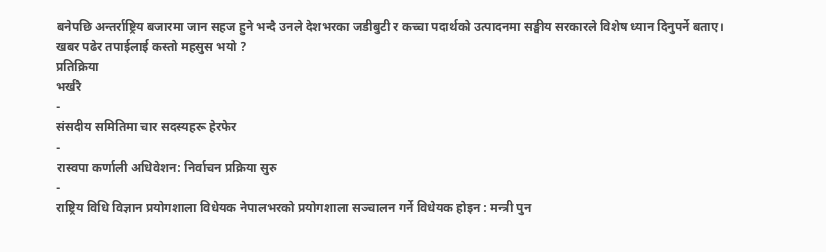बनेपछि अन्तर्राष्ट्रिय बजारमा जान सहज हुने भन्दै उनले देशभरका जडीबुटी र कच्चा पदार्थको उत्पादनमा सङ्घीय सरकारले विशेष ध्यान दिनुपर्ने बताए।
खबर पढेर तपाईलाई कस्तो महसुस भयो ?
प्रतिक्रिया
भर्खरै
-
संसदीय समितिमा चार सदस्यहरू हेरफेर
-
रास्वपा कर्णाली अधिवेशन: निर्वाचन प्रक्रिया सुरु
-
राष्ट्रिय विधि विज्ञान प्रयोगशाला विधेयक नेपालभरको प्रयोगशाला सञ्चालन गर्ने विधेयक होइन : मन्त्री पुन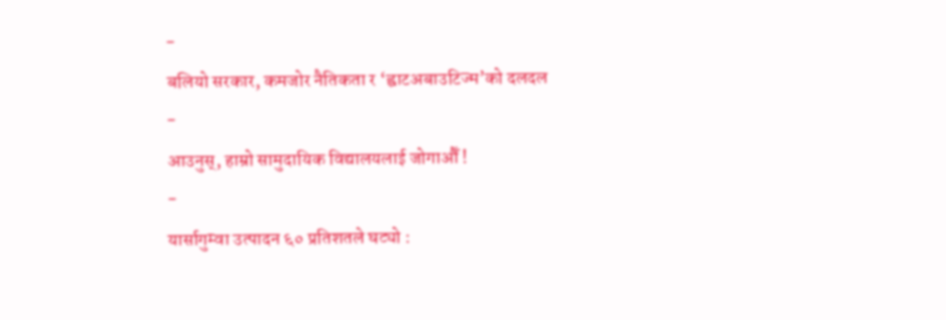-
बलियो सरकार, कमजोर नैतिकता र ‘ह्वाटअबाउटिज्म’को दलदल
-
आउनुस्, हाम्रो सामुदायिक विद्यालयलाई जोगाऔँ !
-
यार्सागुम्वा उत्पादन ६० प्रतिशतले घट्यो :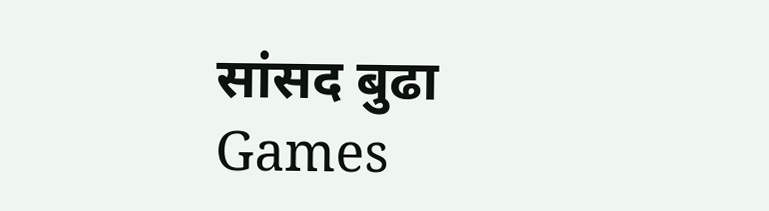सांसद बुढा
Games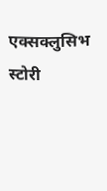एक्सक्लुसिभ स्टोरी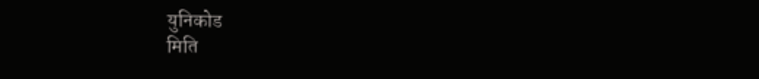युनिकोड
मिति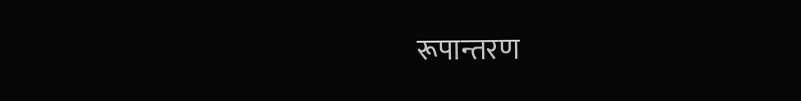रूपान्तरण